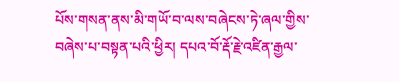པོས་གསན་ནས་མི་གཡོ་བ་ལས་བཞེངས་ཏེ་ཞལ་གྱིས་བཞེས་པ་བསྟན་པའི་ཕྱིར། དཔའ་བོ་རྡོ་རྗེ་འཛིན་རྒྱལ་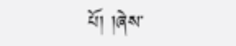པོ། །ཞེས་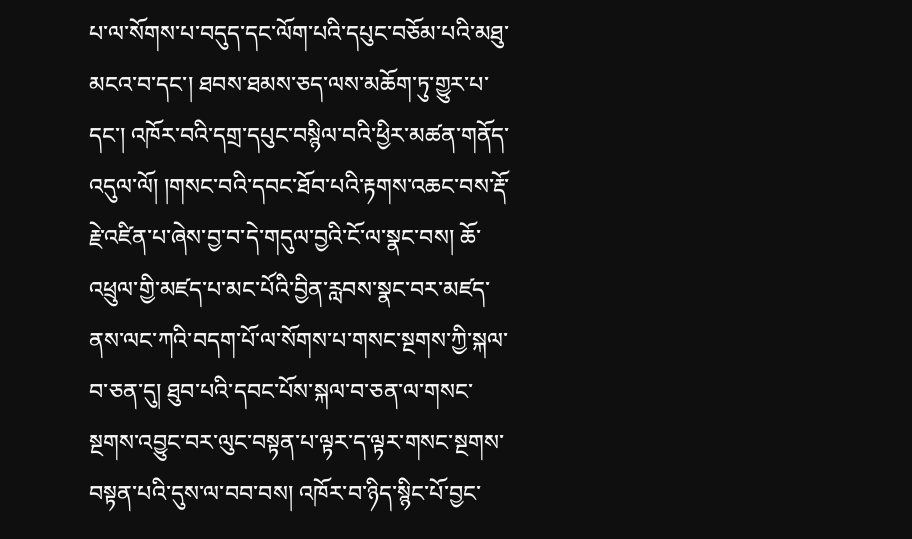པ་ལ་སོགས་པ་བདུད་དང་ལོག་པའི་དཔུང་བཅོམ་པའི་མཐུ་མངའ་བ་དང་། ཐབས་ཐམས་ཅད་ལས་མཆོག་ཏུ་གྱུར་པ་དང་། འཁོར་བའི་དགྲ་དཔུང་བསྙིལ་བའི་ཕྱིར་མཚན་གནོད་འདུལ་ལོ། །གསང་བའི་དབང་ཐོབ་པའི་རྟགས་འཆང་བས་རྡོ་རྗེ་འཛིན་པ་ཞེས་བྱ་བ་དེ་གདུལ་བྱའི་ངོ་ལ་སྣང་བས། ཆོ་འཕྲུལ་གྱི་མཛད་པ་མང་པོའི་བྱིན་རླབས་སྣང་བར་མཛད་ནས་ལང་ཀའི་བདག་པོ་ལ་སོགས་པ་གསང་སྔགས་ཀྱི་སྐལ་བ་ཅན་དུ། ཐུབ་པའི་དབང་པོས་སྐལ་བ་ཅན་ལ་གསང་སྔགས་འབྱུང་བར་ལུང་བསྟན་པ་ལྟར་ད་ལྟར་གསང་སྔགས་བསྟན་པའི་དུས་ལ་བབ་བས། འཁོར་བ་ཉིད་སྙིང་པོ་བྱང་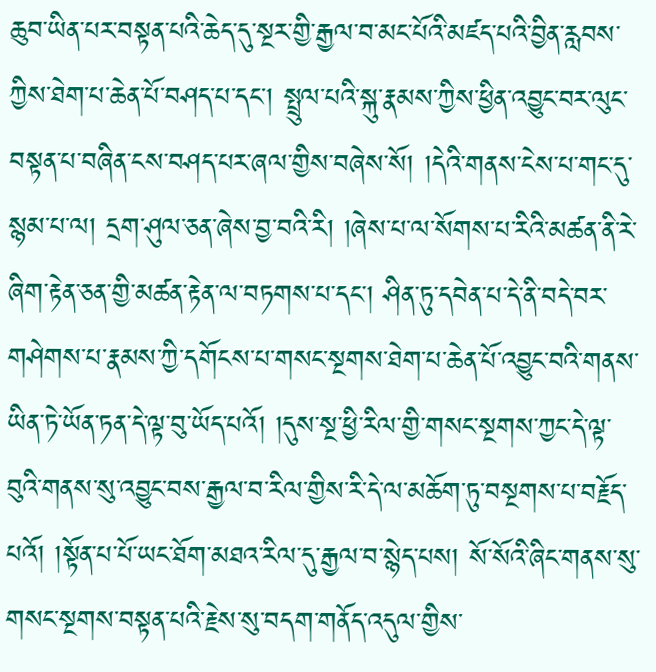ཆུབ་ཡིན་པར་བསྟན་པའི་ཆེད་དུ་སྔར་གྱི་རྒྱལ་བ་མང་པོའི་མཛད་པའི་བྱིན་རླབས་ཀྱིས་ཐེག་པ་ཆེན་པོ་བཤད་པ་དང་། སྤྲུལ་པའི་སྐུ་རྣམས་ཀྱིས་ཕྱིན་འབྱུང་བར་ལུང་བསྟན་པ་བཞིན་ངས་བཤད་པར་ཞལ་གྱིས་བཞེས་སོ། །དེའི་གནས་ངེས་པ་གང་དུ་སྙམ་པ་ལ། དྲག་ཤུལ་ཅན་ཞེས་བྱ་བའི་རི། །ཞེས་པ་ལ་སོགས་པ་རིའི་མཚན་ནི་རེ་ཞིག་རྟེན་ཅན་གྱི་མཚན་རྟེན་ལ་བཏགས་པ་དང་། ཤིན་ཏུ་དབེན་པ་དེ་ནི་བདེ་བར་གཤེགས་པ་རྣམས་ཀྱི་དགོངས་པ་གསང་སྔགས་ཐེག་པ་ཆེན་པོ་འབྱུང་བའི་གནས་ཡིན་ཏེ་ཡོན་ཏན་དེ་ལྟ་བུ་ཡོད་པའོ། །དུས་སྔ་ཕྱི་རིལ་གྱི་གསང་སྔགས་ཀྱང་དེ་ལྟ་བུའི་གནས་སུ་འབྱུང་བས་རྒྱལ་བ་རིལ་གྱིས་རི་དེ་ལ་མཆོག་ཏུ་བསྔགས་པ་བརྗོད་པའོ། །སྟོན་པ་པོ་ཡང་ཐོག་མཐའ་རིལ་དུ་རྒྱལ་བ་སྙེད་པས། སོ་སོའི་ཞིང་གནས་སུ་གསང་སྔགས་བསྟན་པའི་རྗེས་སུ་བདག་གནོད་འདུལ་གྱིས་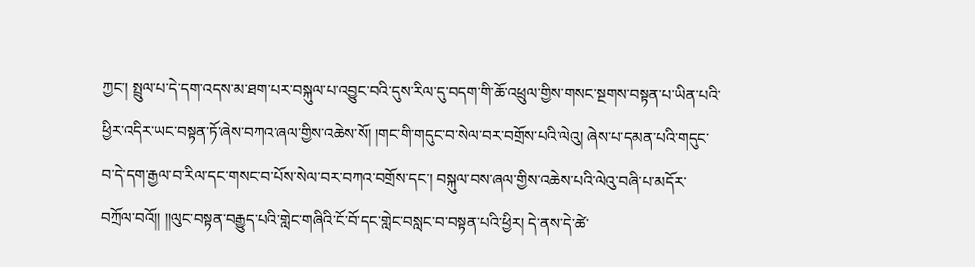ཀྱང་། སྤྲུལ་པ་དེ་དག་འདས་མ་ཐག་པར་བསྐུལ་པ་འབྱུང་བའི་དུས་རིལ་དུ་བདག་གི་ཆོ་འཕྲུལ་གྱིས་གསང་སྔགས་བསྟན་པ་ཡིན་པའི་ཕྱིར་འདིར་ཡང་བསྟན་ཏོ་ཞེས་བཀའ་ཞལ་གྱིས་འཆེས་སོ། །གང་གི་གདུང་བ་སེལ་བར་བགྲོས་པའི་ལེའུ། ཞེས་པ་དམན་པའི་གདུང་བ་དེ་དག་རྒྱལ་བ་རིལ་དང་གསང་བ་པོས་སེལ་བར་བཀའ་བགྲོས་དང་། བསྐུལ་བས་ཞལ་གྱིས་འཆེས་པའི་ལེའུ་བཞི་པ་མདོར་བཀྲོལ་བའོ།། །།ལུང་བསྟན་བརྒྱུད་པའི་གླེང་གཞིའི་ངོ་བོ་དང་གླེང་བསླང་བ་བསྟན་པའི་ཕྱིར། དེ་ནས་དེ་ཚེ་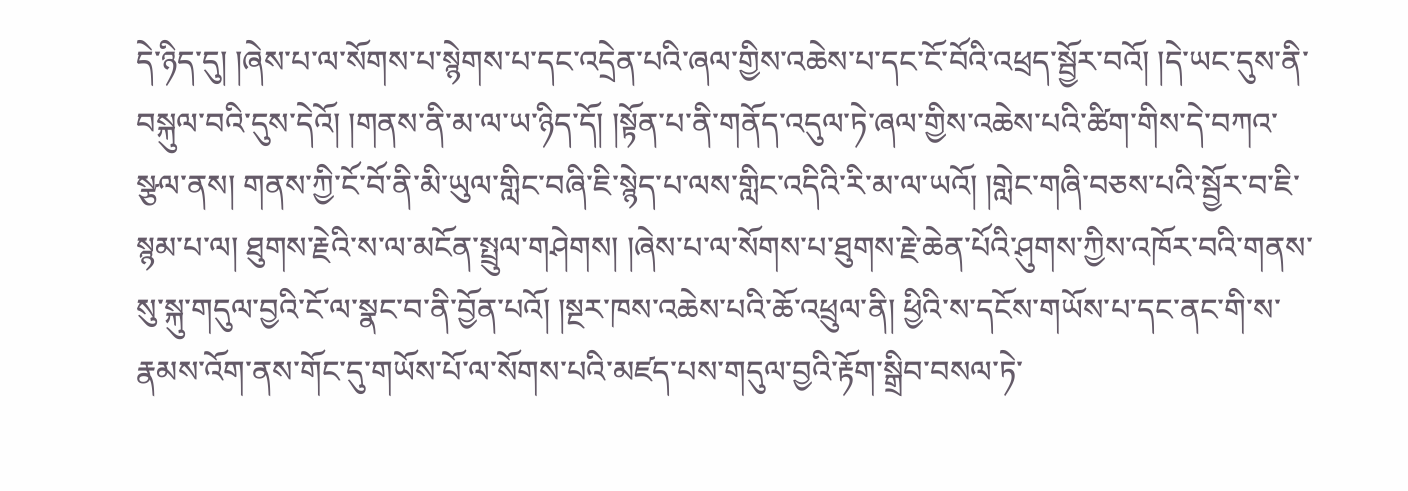དེ་ཉིད་དུ། །ཞེས་པ་ལ་སོགས་པ་སྙེགས་པ་དང་འདྲེན་པའི་ཞལ་གྱིས་འཆེས་པ་དང་ངོ་བོའི་འཕྲད་སྦྱོར་བའོ། །དེ་ཡང་དུས་ནི་བསྐུལ་བའི་དུས་དེའོ། །གནས་ནི་མ་ལ་ཡ་ཉིད་དོ། །སྟོན་པ་ནི་གནོད་འདུལ་ཏེ་ཞལ་གྱིས་འཆེས་པའི་ཚིག་གིས་དེ་བཀའ་སྩལ་ནས། གནས་ཀྱི་ངོ་བོ་ནི་མི་ཡུལ་གླིང་བཞི་ཇི་སྙེད་པ་ལས་གླིང་འདིའི་རི་མ་ལ་ཡའོ། །གླེང་གཞི་བཅས་པའི་སྦྱོར་བ་ཇི་སྙམ་པ་ལ། ཐུགས་རྗེའི་ས་ལ་མངོན་སྤྲུལ་གཤེགས། །ཞེས་པ་ལ་སོགས་པ་ཐུགས་རྗེ་ཆེན་པོའི་ཤུགས་ཀྱིས་འཁོར་བའི་གནས་སུ་སྐུ་གདུལ་བྱའི་ངོ་ལ་སྣང་བ་ནི་བྱོན་པའོ། །སྔར་ཁས་འཆེས་པའི་ཆོ་འཕྲུལ་ནི། ཕྱིའི་ས་དངོས་གཡོས་པ་དང་ནང་གི་ས་རྣམས་འོག་ནས་གོང་དུ་གཡོས་པོ་ལ་སོགས་པའི་མཛད་པས་གདུལ་བྱའི་རྟོག་སྒྲིབ་བསལ་ཏེ་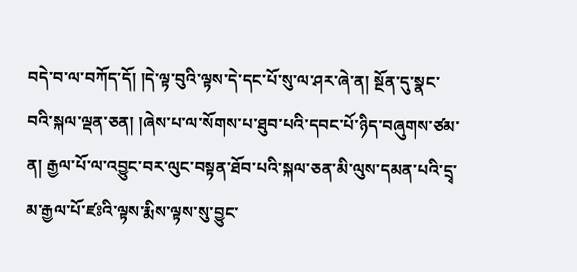བདེ་བ་ལ་བཀོད་དོ། །དེ་ལྟ་བུའི་ལྟས་དེ་དང་པོ་སུ་ལ་ཤར་ཞེ་ན། སྔོན་དུ་སྣང་བའི་སྐལ་ལྡན་ཅན། །ཞེས་པ་ལ་སོགས་པ་ཐུབ་པའི་དབང་པོ་ཉིད་བཞུགས་ཙམ་ན། རྒྱལ་པོ་ལ་འབྱུང་བར་ལུང་བསྟན་ཐོབ་པའི་སྐལ་ཅན་མི་ལུས་དམན་པའི་དྲྭ་མ་རྒྱལ་པོ་ཛཿའི་ལྟས་རྨིས་ལྟས་སུ་བྱུང་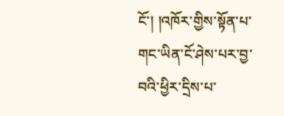ངོ་། །འཁོར་གྱིས་སྟོན་པ་གང་ཡིན་ངོ་ཤེས་པར་བྱ་བའི་ཕྱིར་དྲིས་པ་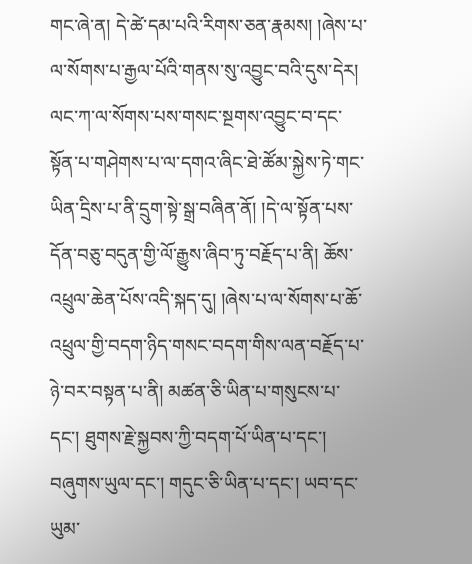གང་ཞེ་ན། དེ་ཚེ་དམ་པའི་རིགས་ཅན་རྣམས། །ཞེས་པ་ལ་སོགས་པ་རྒྱལ་པོའི་གནས་སུ་འབྱུང་བའི་དུས་དེར། ལང་ཀ་ལ་སོགས་པས་གསང་སྔགས་འབྱུང་བ་དང་སྟོན་པ་གཤེགས་པ་ལ་དགའ་ཞིང་ཐེ་ཚོམ་སྐྱེས་ཏེ་གང་ཡིན་དྲིས་པ་ནི་དྲུག་སྟེ་སྒྲ་བཞིན་ནོ། །དེ་ལ་སྟོན་པས་དོན་བཅུ་བདུན་གྱི་ལོ་རྒྱུས་ཞིབ་ཏུ་བརྗོད་པ་ནི། ཆོས་འཕྲུལ་ཆེན་པོས་འདི་སྐད་དུ། །ཞེས་པ་ལ་སོགས་པ་ཆོ་འཕྲུལ་གྱི་བདག་ཉིད་གསང་བདག་གིས་ལན་བརྗོད་པ་ཉེ་བར་བསྟན་པ་ནི། མཚན་ཅི་ཡིན་པ་གསུངས་པ་དང་། ཐུགས་རྗེ་སྐྱབས་ཀྱི་བདག་པོ་ཡིན་པ་དང་། བཞུགས་ཡུལ་དང་། གདུང་ཅི་ཡིན་པ་དང་། ཡབ་དང་ཡུམ་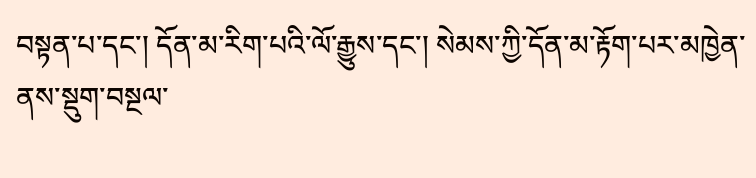བསྟན་པ་དང་། དོན་མ་རིག་པའི་ལོ་རྒྱུས་དང་། སེམས་ཀྱི་དོན་མ་རྟོག་པར་མཁྱེན་ནས་སྡུག་བསྔལ་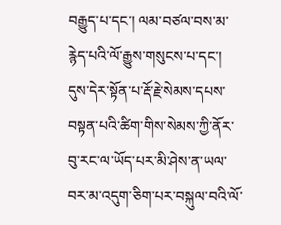བརྒྱུད་པ་དང་། ལམ་བཙལ་བས་མ་རྙེད་པའི་ལོ་རྒྱུས་གསུངས་པ་དང་། དུས་དེར་སྟོན་པ་རྡོ་རྗེ་སེམས་དཔས་བསྟན་པའི་ཚིག་གིས་སེམས་ཀྱི་ནོར་བུ་རང་ལ་ཡོད་པར་མི་ཤེས་ན་ཡལ་བར་མ་འདུག་ཅིག་པར་བསྐུལ་བའི་ལོ་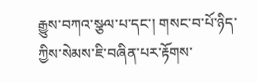རྒྱུས་བཀའ་སྩལ་པ་དང་། གསང་བ་པོ་ཉིད་ཀྱིས་སེམས་ཇི་བཞིན་པར་རྟོགས་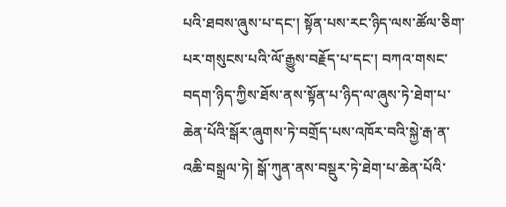པའི་ཐབས་ཞུས་པ་དང་། སྟོན་པས་རང་ཉིད་ལས་ཚོལ་ཅིག་པར་གསུངས་པའི་ལོ་རྒྱུས་བརྗོད་པ་དང་། བཀའ་གསང་བདག་ཉིད་ཀྱིས་ཐོས་ནས་སྟོན་པ་ཉིད་ལ་ཞུས་ཏེ་ཐེག་པ་ཆེན་པོའི་སྒོར་ཞུགས་ཏེ་བགྲོད་པས་འཁོར་བའི་སྐྱེ་རྒ་ན་འཆི་བསྒྲལ་ཏེ། སྒོ་ཀུན་ནས་བསྡུར་ཏེ་ཐེག་པ་ཆེན་པོའི་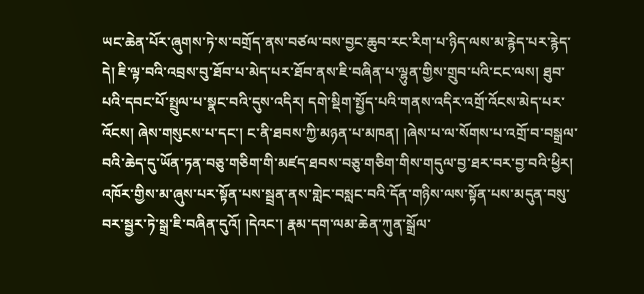ཡང་ཆེན་པོར་ཞུགས་ཏེ་ས་བགྲོད་ནས་བཙལ་བས་བྱང་ཆུབ་རང་རིག་པ་ཉིད་ལས་མ་རྙེད་པར་རྙེད་དེ། ཇི་ལྟ་བའི་འབྲས་བུ་ཐོབ་པ་མེད་པར་ཐོབ་ནས་ཇི་བཞིན་པ་ལྷུན་གྱིས་གྲུབ་པའི་ངང་ལས། ཐུབ་པའི་དབང་པོ་སྤྲུལ་པ་སྣང་བའི་དུས་འདིར། དགེ་སྡིག་སྤྱོད་པའི་གནས་འདིར་འགྲོ་འོངས་མེད་པར་འོངས། ཞེས་གསུངས་པ་དང་། ང་ནི་ཐབས་ཀྱི་མཉན་པ་མཁན། །ཞེས་པ་ལ་སོགས་པ་འགྲོ་བ་བསྒྲལ་བའི་ཆེད་དུ་ཡོན་ཏན་བཅུ་གཅིག་གི་མཛད་ཐབས་བཅུ་གཅིག་གིས་གདུལ་བྱ་ཐར་བར་བྱ་བའི་ཕྱིར། འཁོར་གྱིས་མ་ཞུས་པར་སྟོན་པས་སྦྲན་ནས་གླེང་བསླང་བའི་དོན་གཉིས་ལས་སྟོན་པས་མདུན་བསུ་བར་སྦྱར་ཏེ་སྒྲ་ཇི་བཞིན་དུའོ། །དེའང་། རྣམ་དག་ལམ་ཆེན་ཀུན་སྒྲོལ་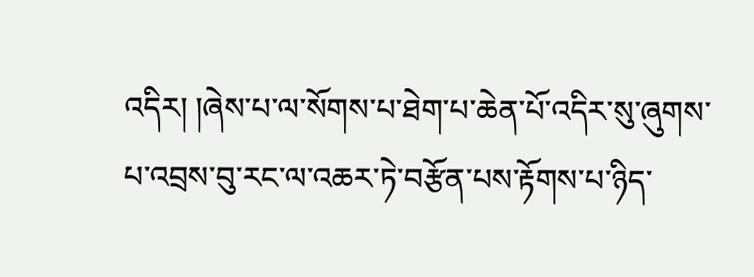འདིར། །ཞེས་པ་ལ་སོགས་པ་ཐེག་པ་ཆེན་པོ་འདིར་སུ་ཞུགས་པ་འབྲས་བུ་རང་ལ་འཆར་ཏེ་བརྩོན་པས་རྟོགས་པ་ཉིད་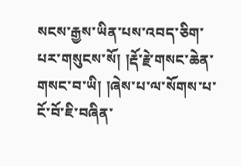སངས་རྒྱས་ཡིན་པས་འབད་ཅིག་པར་གསུངས་སོ། །རྡོ་རྗེ་གསང་ཆེན་གསང་བ་ཡི། །ཞེས་པ་ལ་སོགས་པ་ངོ་བོ་ཇི་བཞིན་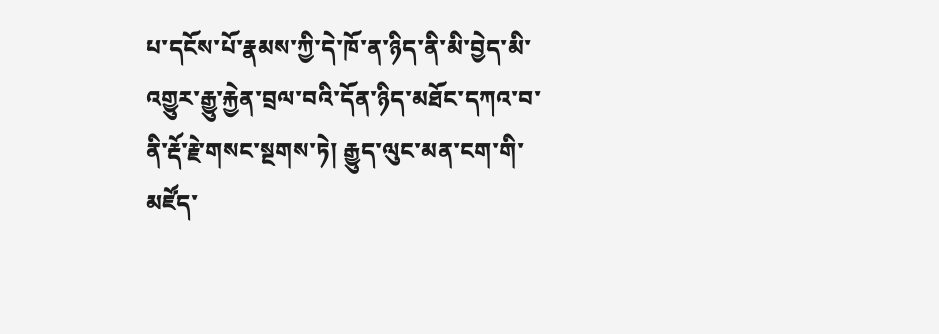པ་དངོས་པོ་རྣམས་ཀྱི་དེ་ཁོ་ན་ཉིད་ནི་མི་བྱེད་མི་འགྱུར་རྒྱུ་རྐྱེན་བྲལ་བའི་དོན་ཉིད་མཐོང་དཀའ་བ་ནི་རྡོ་རྗེ་གསང་སྔགས་ཏེ། རྒྱུད་ལུང་མན་ངག་གི་མཛོད་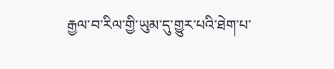རྒྱལ་བ་རིལ་གྱི་ཡུམ་དུ་གྱུར་པའི་ཐེག་པ་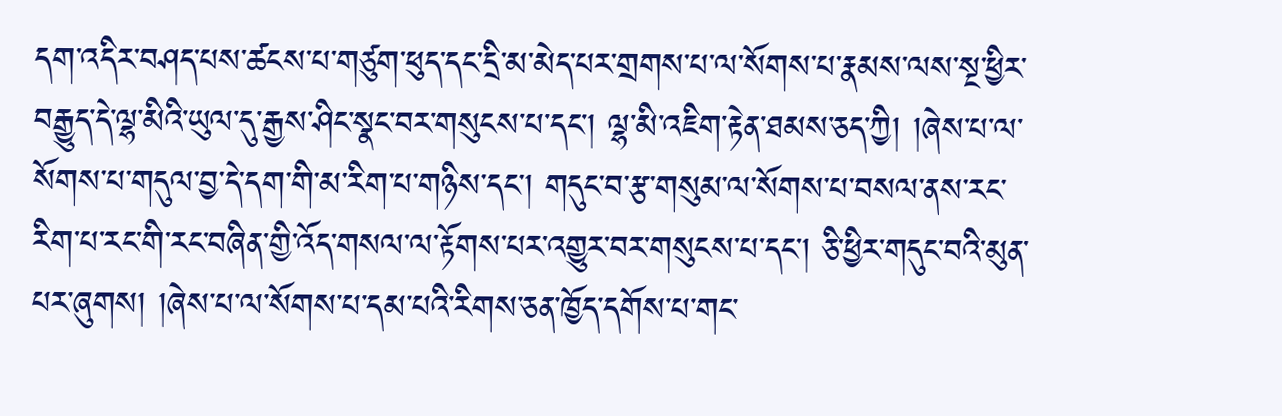དག་འདིར་བཤད་པས་ཚངས་པ་གཙུག་ཕུད་དང་དྲི་མ་མེད་པར་གྲགས་པ་ལ་སོགས་པ་རྣམས་ལས་སྔ་ཕྱིར་བརྒྱུད་དེ་ལྷ་མིའི་ཡུལ་དུ་རྒྱས་ཤིང་སྣང་བར་གསུངས་པ་དང་། ལྷ་མི་འཇིག་རྟེན་ཐམས་ཅད་ཀྱི། །ཞེས་པ་ལ་སོགས་པ་གདུལ་བྱ་དེ་དག་གི་མ་རིག་པ་གཉིས་དང་། གདུང་བ་རྩ་གསུམ་ལ་སོགས་པ་བསལ་ནས་རང་རིག་པ་རང་གི་རང་བཞིན་གྱི་འོད་གསལ་ལ་རྟོགས་པར་འགྱུར་བར་གསུངས་པ་དང་། ཅི་ཕྱིར་གདུང་བའི་མུན་པར་ཞུགས། །ཞེས་པ་ལ་སོགས་པ་དམ་པའི་རིགས་ཅན་ཁྱོད་དགོས་པ་གང་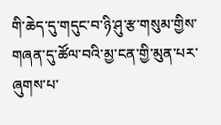གི་ཆེད་དུ་གདུང་བ་ཉི་ཤུ་རྩ་གསུམ་གྱིས་གཞན་དུ་ཚོལ་བའི་མྱ་ངན་གྱི་མུན་པར་ཞུགས་པ་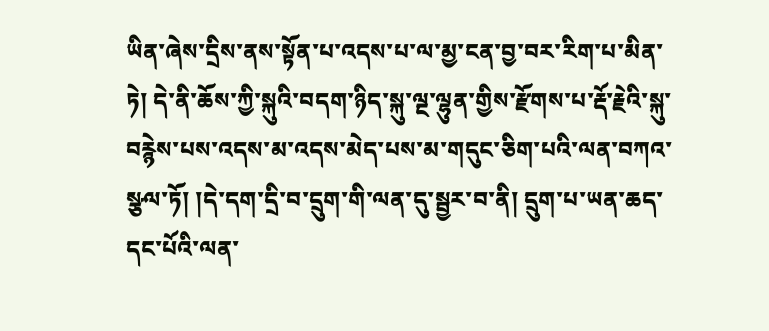ཡིན་ཞེས་དྲིས་ནས་སྟོན་པ་འདས་པ་ལ་མྱ་ངན་བྱ་བར་རིག་པ་མིན་ཏེ། དེ་ནི་ཆོས་ཀྱི་སྐུའི་བདག་ཉིད་སྐུ་ལྔ་ལྷུན་གྱིས་རྫོགས་པ་རྡོ་རྗེའི་སྐུ་བརྙེས་པས་འདས་མ་འདས་མེད་པས་མ་གདུང་ཅིག་པའི་ལན་བཀའ་སྩལ་ཏོ། །དེ་དག་དྲི་བ་དྲུག་གི་ལན་དུ་སྦྱར་བ་ནི། དྲུག་པ་ཡན་ཆད་དང་པོའི་ལན་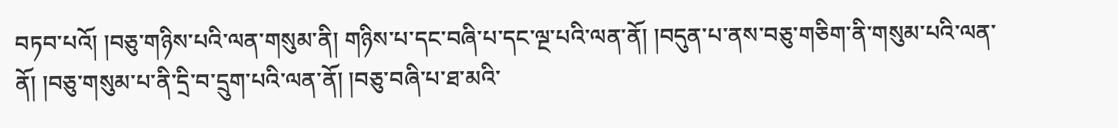བཏབ་པའོ། །བཅུ་གཉིས་པའི་ལན་གསུམ་ནི། གཉིས་པ་དང་བཞི་པ་དང་ལྔ་པའི་ལན་ནོ། །བདུན་པ་ནས་བཅུ་གཅིག་ནི་གསུམ་པའི་ལན་ནོ། །བཅུ་གསུམ་པ་ནི་དྲི་བ་དྲུག་པའི་ལན་ནོ། །བཅུ་བཞི་པ་ཐ་མའི་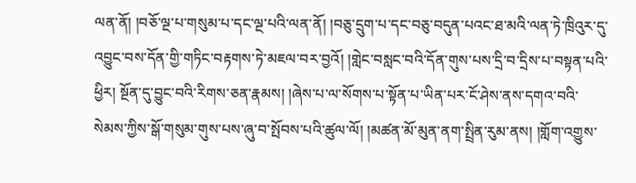ལན་ནོ། །བཅོ་ལྔ་པ་གསུམ་པ་དང་ལྔ་པའི་ལན་ནོ། །བཅུ་དྲུག་པ་དང་བཅུ་བདུན་པའང་ཐ་མའི་ལན་ཏེ་ཁྲིའུར་དུ་འབྱུང་བས་དོན་གྱི་གཏིང་བརྟགས་ཏེ་མཇལ་བར་བྱའོ། །གླེང་བསླང་བའི་དོན་གུས་པས་དྲི་བ་དྲིས་པ་བསྟན་པའི་ཕྱིར། སྔོན་དུ་བྱུང་བའི་རིགས་ཅན་རྣམས། །ཞེས་པ་ལ་སོགས་པ་སྟོན་པ་ཡིན་པར་ངོ་ཤེས་ནས་དགའ་བའི་སེམས་ཀྱིས་སྒོ་གསུམ་གུས་པས་ཞུ་བ་སྤོབས་པའི་ཚུལ་ལོ། །མཚན་མོ་མུན་ནག་སྤྲིན་རུམ་ནས། །གློག་འགྱུས་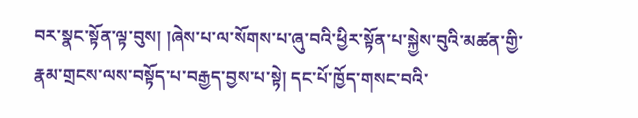བར་སྣང་སྟོན་ལྟ་བུས། །ཞེས་པ་ལ་སོགས་པ་ཞུ་བའི་ཕྱིར་སྟོན་པ་སྐྱེས་བུའི་མཚན་གྱི་རྣམ་གྲངས་ལས་བསྟོད་པ་བརྒྱད་བྱས་པ་སྟེ། དང་པོ་ཁྱོད་གསང་བའི་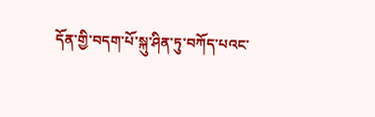དོན་གྱི་བདག་པོ་སྐུ་ཤིན་ཏུ་བཀོད་པའང་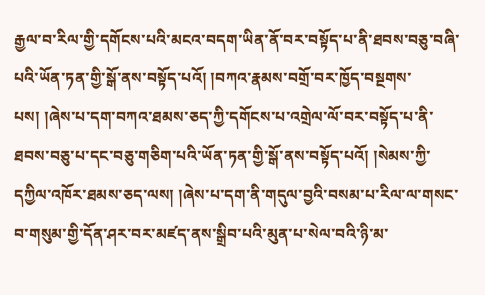རྒྱལ་བ་རིལ་གྱི་དགོངས་པའི་མངའ་བདག་ཡིན་ནོ་བར་བསྟོད་པ་ནི་ཐབས་བཅུ་བཞི་པའི་ཡོན་ཏན་གྱི་སྒོ་ནས་བསྟོད་པའོ། །བཀའ་རྣམས་བགྲོ་བར་ཁྱོད་བསྔགས་པས། །ཞེས་པ་དག་བཀའ་ཐམས་ཅད་ཀྱི་དགོངས་པ་འགྲེལ་ལོ་བར་བསྟོད་པ་ནི་ཐབས་བཅུ་པ་དང་བཅུ་གཅིག་པའི་ཡོན་ཏན་གྱི་སྒོ་ནས་བསྟོད་པའོ། །སེམས་ཀྱི་དཀྱིལ་འཁོར་ཐམས་ཅད་ལས། །ཞེས་པ་དག་ནི་གདུལ་བྱའི་བསམ་པ་རིལ་ལ་གསང་བ་གསུམ་གྱི་དོན་ཤར་བར་མཛད་ནས་སྒྲིབ་པའི་མུན་པ་སེལ་བའི་ཉི་མ་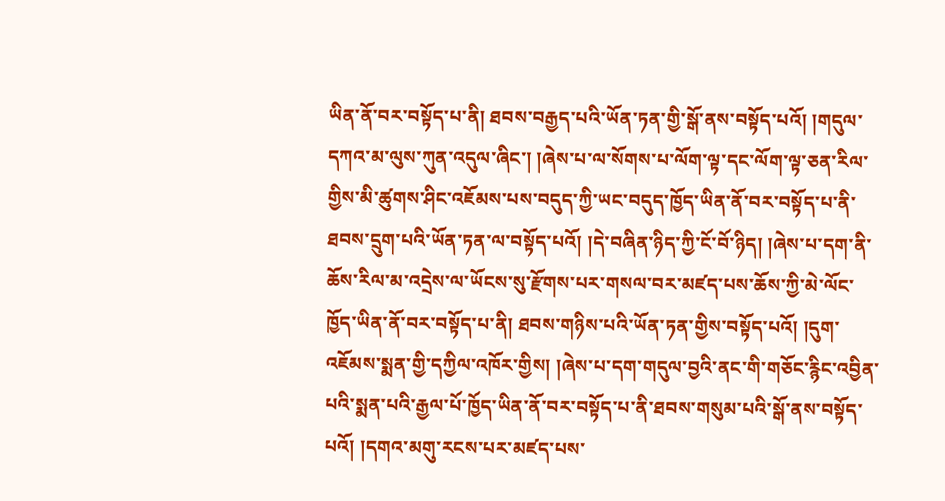ཡིན་ནོ་བར་བསྟོད་པ་ནི། ཐབས་བརྒྱད་པའི་ཡོན་ཏན་གྱི་སྒོ་ནས་བསྟོད་པའོ། །གདུལ་དཀའ་མ་ལུས་ཀུན་འདུལ་ཞིང་། །ཞེས་པ་ལ་སོགས་པ་ལོག་ལྟ་དང་ལོག་ལྟ་ཅན་རིལ་གྱིས་མི་ཚུགས་ཤིང་འཇོམས་པས་བདུད་ཀྱི་ཡང་བདུད་ཁྱོད་ཡིན་ནོ་བར་བསྟོད་པ་ནི་ཐབས་དྲུག་པའི་ཡོན་ཏན་ལ་བསྟོད་པའོ། །དེ་བཞིན་ཉིད་ཀྱི་ངོ་བོ་ཉིད། །ཞེས་པ་དག་ནི་ཆོས་རིལ་མ་འདྲེས་ལ་ཡོངས་སུ་རྫོགས་པར་གསལ་བར་མཛད་པས་ཆོས་ཀྱི་མེ་ལོང་ཁྱོད་ཡིན་ནོ་བར་བསྟོད་པ་ནི། ཐབས་གཉིས་པའི་ཡོན་ཏན་གྱིས་བསྟོད་པའོ། །དུག་འཇོམས་སྨན་གྱི་དཀྱིལ་འཁོར་གྱིས། །ཞེས་པ་དག་གདུལ་བྱའི་ནང་གི་གཅོང་རྙིང་འབྱིན་པའི་སྨན་པའི་རྒྱལ་པོ་ཁྱོད་ཡིན་ནོ་བར་བསྟོད་པ་ནི་ཐབས་གསུམ་པའི་སྒོ་ནས་བསྟོད་པའོ། །དགའ་མགུ་རངས་པར་མཛད་པས་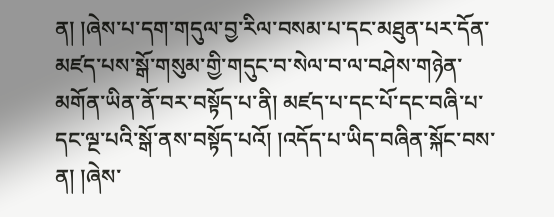ན། །ཞེས་པ་དག་གདུལ་བྱ་རིལ་བསམ་པ་དང་མཐུན་པར་དོན་མཛད་པས་སྒོ་གསུམ་གྱི་གདུང་བ་སེལ་བ་ལ་བཤེས་གཉེན་མགོན་ཡིན་ནོ་བར་བསྟོད་པ་ནི། མཛད་པ་དང་པོ་དང་བཞི་པ་དང་ལྔ་པའི་སྒོ་ནས་བསྟོད་པའོ། །འདོད་པ་ཡིད་བཞིན་སྐོང་བས་ན། །ཞེས་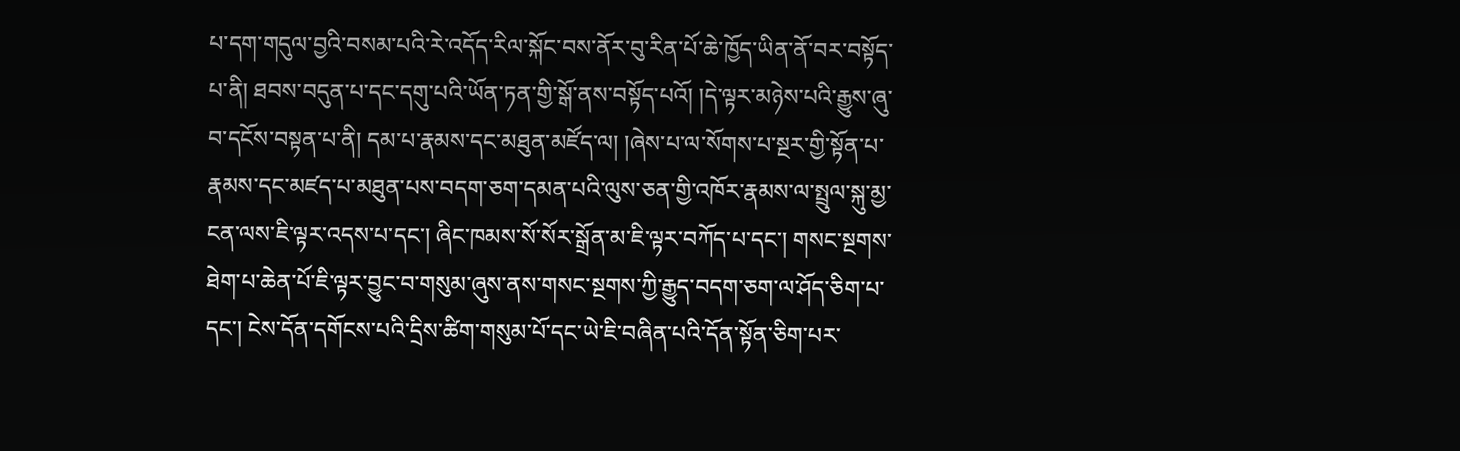པ་དག་གདུལ་བྱའི་བསམ་པའི་རེ་འདོད་རིལ་སྐོང་བས་ནོར་བུ་རིན་པོ་ཆེ་ཁྱོད་ཡིན་ནོ་བར་བསྟོད་པ་ནི། ཐབས་བདུན་པ་དང་དགུ་པའི་ཡོན་ཏན་གྱི་སྒོ་ནས་བསྟོད་པའོ། །དེ་ལྟར་མཉེས་པའི་རྒྱུས་ཞུ་བ་དངོས་བསྟན་པ་ནི། དམ་པ་རྣམས་དང་མཐུན་མཛོད་ལ། །ཞེས་པ་ལ་སོགས་པ་སྔར་གྱི་སྟོན་པ་རྣམས་དང་མཛད་པ་མཐུན་པས་བདག་ཅག་དམན་པའི་ལུས་ཅན་གྱི་འཁོར་རྣམས་ལ་སྤྲུལ་སྐུ་མྱ་ངན་ལས་ཇི་ལྟར་འདས་པ་དང་། ཞིང་ཁམས་སོ་སོར་སྒྲོན་མ་ཇི་ལྟར་བཀོད་པ་དང་། གསང་སྔགས་ཐེག་པ་ཆེན་པོ་ཇི་ལྟར་བྱུང་བ་གསུམ་ཞུས་ནས་གསང་སྔགས་ཀྱི་རྒྱུད་བདག་ཅག་ལ་ཤོད་ཅིག་པ་དང་། ངེས་དོན་དགོངས་པའི་དྲིས་ཚིག་གསུམ་པོ་དང་ཡེ་ཇི་བཞིན་པའི་དོན་སྟོན་ཅིག་པར་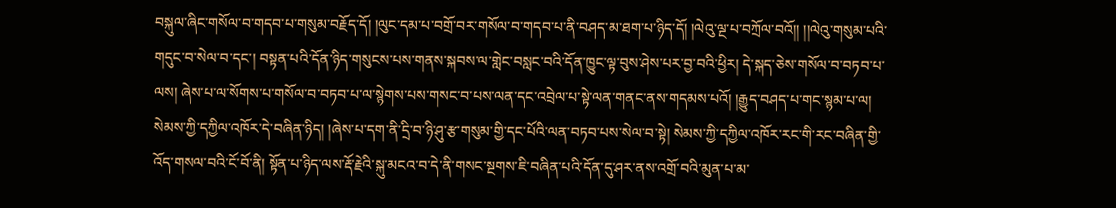བསྐུལ་ཞིང་གསོལ་བ་གདབ་པ་གསུམ་བརྗོད་དོ། །ལུང་དམ་པ་བགྲོ་བར་གསོལ་བ་གདབ་པ་ནི་བཤད་མ་ཐག་པ་ཉིད་དོ། །ལེའུ་ལྔ་པ་བཀྲོལ་བའོ།། །།ལེའུ་གསུམ་པའི་གདུང་བ་སེལ་བ་དང་། བསྟན་པའི་དོན་ཉིད་གསུངས་པས་གནས་སྐབས་ལ་གླེང་བསླང་བའི་དོན་ཁྱུང་ལྟ་བུས་ཤེས་པར་བྱ་བའི་ཕྱིར། དེ་སྐད་ཅེས་གསོལ་བ་བཏབ་པ་ལས། ཞེས་པ་ལ་སོགས་པ་གསོལ་བ་བཏབ་པ་ལ་སྙེགས་པས་གསང་བ་པས་ལན་དང་འབྲེལ་པ་སྟེ་ལན་གནང་ནས་གདམས་པའོ། །རྒྱུད་བཤད་པ་གང་སྙམ་པ་ལ། སེམས་ཀྱི་དཀྱིལ་འཁོར་དེ་བཞིན་ཉིད། །ཞེས་པ་དག་ནི་དྲི་བ་ཉི་ཤུ་རྩ་གསུམ་གྱི་དང་པོའི་ལན་བཏབ་པས་སེལ་བ་སྟེ། སེམས་ཀྱི་དཀྱིལ་འཁོར་རང་གི་རང་བཞིན་གྱི་འོད་གསལ་བའི་ངོ་བོ་ནི། སྟོན་པ་ཉིད་ལས་རྡོ་རྗེའི་སྐུ་མངའ་བ་དེ་ནི་གསང་སྔགས་ཇི་བཞིན་པའི་དོན་དུ་ཤར་ནས་འགྲོ་བའི་མུན་པ་མ་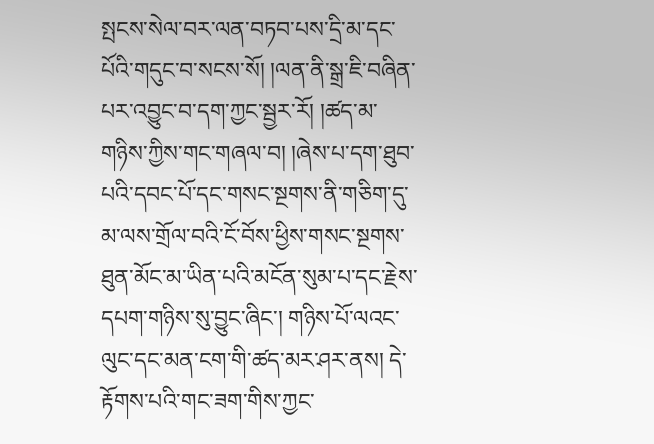སྤངས་སེལ་བར་ལན་བཏབ་པས་དྲི་མ་དང་པོའི་གདུང་བ་སངས་སོ། །ལན་ནི་སྒྲ་ཇི་བཞིན་པར་འབྱུང་བ་དག་ཀྱང་སྦྱར་རོ། །ཚད་མ་གཉིས་ཀྱིས་གང་གཞལ་བ། །ཞེས་པ་དག་ཐུབ་པའི་དབང་པོ་དང་གསང་སྔགས་ནི་གཅིག་དུ་མ་ལས་གྲོལ་བའི་ངོ་བོས་ཕྱིས་གསང་སྔགས་ཐུན་མོང་མ་ཡིན་པའི་མངོན་སུམ་པ་དང་རྗེས་དཔག་གཉིས་སུ་བྱུང་ཞིང་། གཉིས་པོ་ལའང་ལུང་དང་མན་ངག་གི་ཚད་མར་ཤར་ནས། དེ་རྟོགས་པའི་གང་ཟག་གིས་ཀྱང་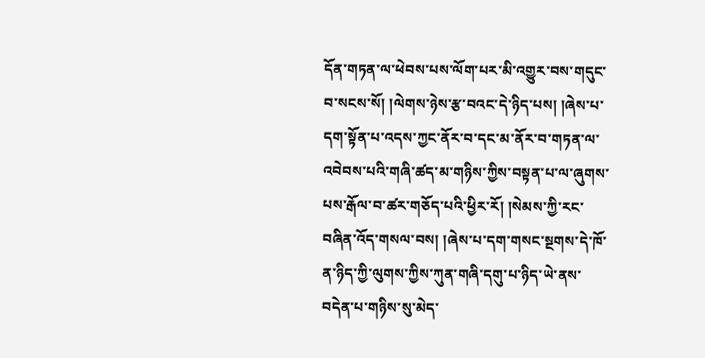དོན་གཏན་ལ་ཕེབས་པས་ལོག་པར་མི་འགྱུར་བས་གདུང་བ་སངས་སོ། །ལེགས་ཉེས་རྩ་བའང་དེ་ཉིད་པས། །ཞེས་པ་དག་སྟོན་པ་འདས་ཀྱང་ནོར་བ་དང་མ་ནོར་བ་གཏན་ལ་འབེབས་པའི་གཞི་ཚད་མ་གཉིས་ཀྱིས་བསྟན་པ་ལ་ཞུགས་པས་རྒོལ་བ་ཚར་གཅོད་པའི་ཕྱིར་རོ། །སེམས་ཀྱི་རང་བཞིན་འོད་གསལ་བས། །ཞེས་པ་དག་གསང་སྔགས་དེ་ཁོ་ན་ཉིད་ཀྱི་ལུགས་ཀྱིས་ཀུན་གཞི་དགུ་པ་ཉིད་ཡེ་ནས་བདེན་པ་གཉིས་སུ་མེད་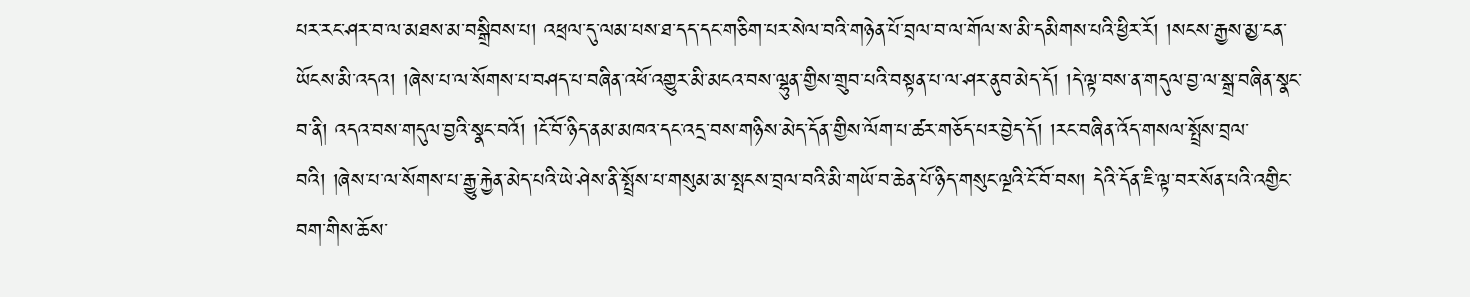པར་རང་ཤར་བ་ལ་མཐས་མ་བསྒྲིབས་པ། འཕྲལ་དུ་ལམ་པས་ཐ་དད་དང་གཅིག་པར་སེལ་བའི་གཉེན་པོ་བྲལ་བ་ལ་གོལ་ས་མི་དམིགས་པའི་ཕྱིར་རོ། །སངས་རྒྱས་མྱ་ངན་ཡོངས་མི་འདའ། །ཞེས་པ་ལ་སོགས་པ་བཤད་པ་བཞིན་འཕོ་འགྱུར་མི་མངའ་བས་ལྷུན་གྱིས་གྲུབ་པའི་བསྟན་པ་ལ་ཤར་ནུབ་མེད་དོ། །དེ་ལྟ་བས་ན་གདུལ་བྱ་ལ་སྒྲ་བཞིན་སྣང་བ་ནི། འདའ་བས་གདུལ་བྱའི་སྣང་བའོ། །ངོ་བོ་ཉིད་ནམ་མཁའ་དང་འདྲ་བས་གཉིས་མེད་དོན་གྱིས་ལོག་པ་ཚར་གཅོད་པར་བྱེད་དོ། །རང་བཞིན་འོད་གསལ་སྤྲོས་བྲལ་བའི། །ཞེས་པ་ལ་སོགས་པ་རྒྱུ་རྐྱེན་མེད་པའི་ཡེ་ཤེས་ནི་སྤྲོས་པ་གསུམ་མ་སྤངས་བྲལ་བའི་མི་གཡོ་བ་ཆེན་པོ་ཉིད་གསུང་ལྔའི་ངོ་བོ་བས། དེའི་དོན་ཇི་ལྟ་བར་སོན་པའི་འགྱིང་བག་གིས་ཆོས་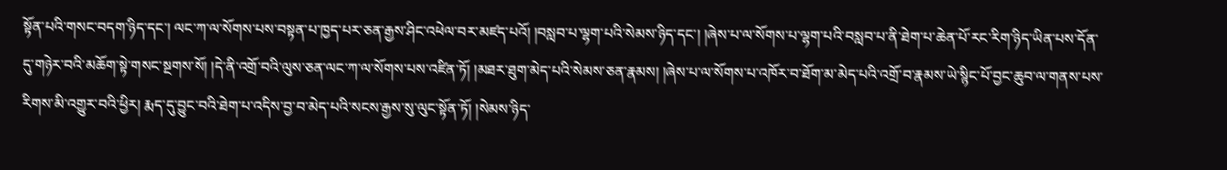སྟོན་པའི་གསང་བདག་ཉིད་དང་། ལང་ཀ་ལ་སོགས་པས་བསྟན་པ་ཁྱད་པར་ཅན་རྒྱས་ཤིང་འཕེལ་བར་མཛད་པའོ། །བསླབ་པ་ལྷག་པའི་སེམས་ཉིད་དང་། །ཞེས་པ་ལ་སོགས་པ་ལྷག་པའི་བསླབ་པ་ནི་ཐེག་པ་ཆེན་པོ་རང་རིག་ཉིད་ཡིན་པས་དོན་དུ་གཉེར་བའི་མཆོག་སྟེ་གསང་སྔགས་སོ། །དེ་ནི་འགྲོ་བའི་ལུས་ཅན་ལང་ཀ་ལ་སོགས་པས་འཛིན་ཏོ། །མཐར་ཐུག་མེད་པའི་སེམས་ཅན་རྣམས། །ཞེས་པ་ལ་སོགས་པ་འཁོར་བ་ཐོག་མ་མེད་པའི་འགྲོ་བ་རྣམས་ཡེ་སྙིང་པོ་བྱང་ཆུབ་ལ་གནས་པས་རིགས་མི་འགྱུར་བའི་ཕྱིར། རྨད་དུ་བྱུང་བའི་ཐེག་པ་འདིས་བྱ་བ་མེད་པའི་སངས་རྒྱས་སུ་ལུང་སྟོན་ཏོ། །སེམས་ཉིད་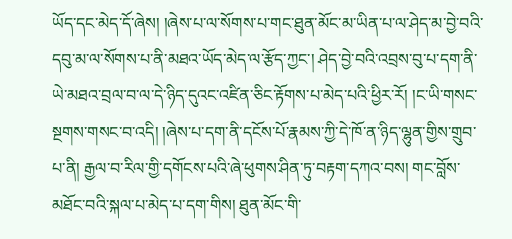ཡོད་དང་མེད་དོ་ཞེས། །ཞེས་པ་ལ་སོགས་པ་གང་ཐུན་མོང་མ་ཡིན་པ་ལ་ཤེད་མ་བྱེ་བའི་དབུ་མ་ལ་སོགས་པ་ནི་མཐའ་ཡོད་མེད་ལ་རྩོད་ཀྱང་། ཤེད་བྱེ་བའི་འབྲས་བུ་པ་དག་ནི་ཡེ་མཐའ་བྲལ་བ་ལ་དེ་ཉིད་དུའང་འཛིན་ཅིང་རྟོགས་པ་མེད་པའི་ཕྱིར་རོ། །ང་ཡི་གསང་སྔགས་གསང་བ་འདི། །ཞེས་པ་དག་ནི་དངོས་པོ་རྣམས་ཀྱི་དེ་ཁོ་ན་ཉིད་ལྷུན་གྱིས་གྲུབ་པ་ནི། རྒྱལ་བ་རིལ་གྱི་དགོངས་པའི་ཞེ་ཕུགས་ཤིན་ཏུ་བརྟག་དཀའ་བས། གང་བློས་མཐོང་བའི་སྐལ་པ་མེད་པ་དག་གིས། ཐུན་མོང་གི་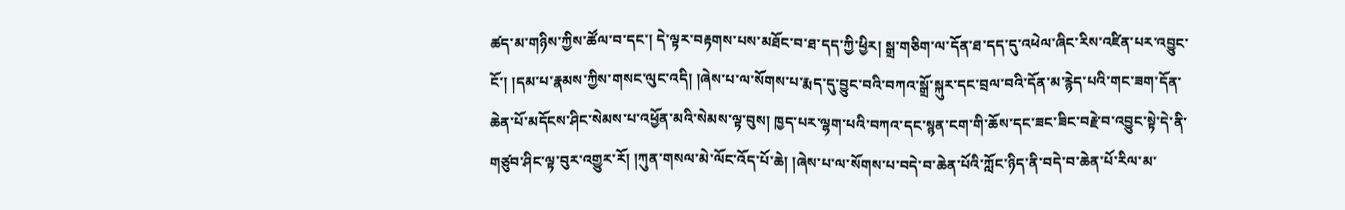ཚད་མ་གཉིས་ཀྱིས་ཚོལ་བ་དང་། དེ་ལྟར་བརྟགས་པས་མཐོང་བ་ཐ་དད་ཀྱི་ཕྱིར། སྒྲ་གཅིག་ལ་དོན་ཐ་དད་དུ་འཕེལ་ཞིང་རིས་འཛིན་པར་འབྱུང་ངོ་། །དམ་པ་རྣམས་ཀྱིས་གསང་ལུང་འདི། །ཞེས་པ་ལ་སོགས་པ་རྨད་དུ་བྱུང་བའི་བཀའ་སྒྲོ་སྐུར་དང་བྲལ་བའི་དོན་མ་རྙེད་པའི་གང་ཟག་དོན་ཆེན་པོ་མདོངས་ཤིང་སེམས་པ་འཕྱོན་མའི་སེམས་ལྟ་བུས། ཁྱད་པར་ལྷག་པའི་བཀའ་དང་སྙན་ངག་གི་ཆོས་དང་ཟང་ཟིང་བརྗེ་བ་འབྱུང་སྟེ་དེ་ནི་གཙུབ་ཤིང་ལྟ་བུར་འགྱུར་རོ། །ཀུན་གསལ་མེ་ལོང་འོད་པོ་ཆེ། །ཞེས་པ་ལ་སོགས་པ་བདེ་བ་ཆེན་པོའི་ཀློང་ཉིད་ནི་བདེ་བ་ཆེན་པོ་རིལ་མ་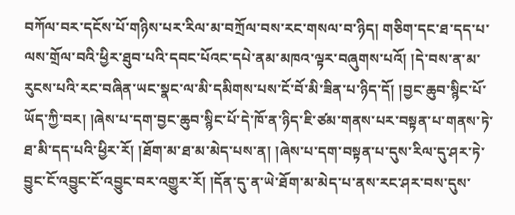བཀོལ་བར་དངོས་པོ་གཉིས་པར་རིལ་མ་བཀྲོལ་བས་རང་གསལ་བ་ཉིད། གཅིག་དང་ཐ་དད་པ་ལས་གྲོལ་བའི་ཕྱིར་ཐུབ་པའི་དབང་པོའང་དཔེ་ནམ་མཁའ་ལྟར་བཞུགས་པའོ། །དེ་བས་ན་མ་རུངས་པའི་རང་བཞིན་ཡང་སྣང་ལ་མི་དམིགས་པས་ངོ་བོ་མི་ཟིན་པ་ཉིད་དོ། །བྱང་ཆུབ་སྙིང་པོ་ཡོད་ཀྱི་བར། །ཞེས་པ་དག་བྱང་ཆུབ་སྙིང་པོ་དེ་ཁོ་ན་ཉིད་ཇི་ཙམ་གནས་པར་བསྟན་པ་གནས་ཏེ་ཐ་མི་དད་པའི་ཕྱིར་རོ། །ཐོག་མ་ཐ་མ་མེད་པས་ན། །ཞེས་པ་དག་བསྟན་པ་དུས་རིལ་དུ་ཤར་ཏེ་བྱུང་ངོ་འབྱུང་ངོ་འབྱུང་བར་འགྱུར་རོ། །དོན་དུ་ན་ཡེ་ཐོག་མ་མེད་པ་ནས་རང་ཤར་བས་དུས་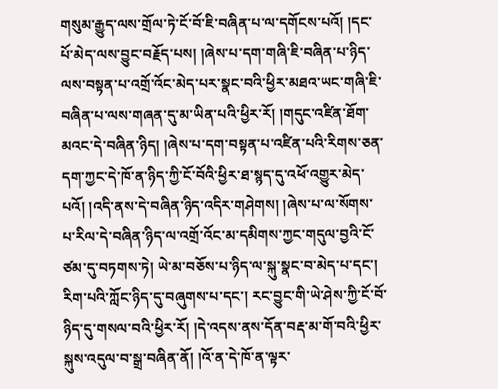གསུམ་རྒྱུད་ལས་གྲོལ་ཏེ་ངོ་བོ་ཇི་བཞིན་པ་ལ་དགོངས་པའོ། །དང་པོ་མེད་ལས་བྱུང་བརྗོད་པས། །ཞེས་པ་དག་གཞི་ཇི་བཞིན་པ་ཉིད་ལས་བསྟན་པ་འགྲོ་འོང་མེད་པར་སྣང་བའི་ཕྱིར་མཐའ་ཡང་གཞི་ཇི་བཞིན་པ་ལས་གཞན་དུ་མ་ཡིན་པའི་ཕྱིར་རོ། །གདུང་འཛིན་ཐོག་མའང་དེ་བཞིན་ཉིད། །ཞེས་པ་དག་བསྟན་པ་འཛིན་པའི་རིགས་ཅན་དག་ཀྱང་དེ་ཁོ་ན་ཉིད་ཀྱི་ངོ་བོའི་ཕྱིར་ཐ་སྙད་དུ་འཕོ་འགྱུར་མེད་པའོ། །འདི་ནས་དེ་བཞིན་ཉིད་འདིར་གཤེགས། །ཞེས་པ་ལ་སོགས་པ་རིལ་དེ་བཞིན་ཉིད་ལ་འགྲོ་འོང་མ་དམིགས་ཀྱང་གདུལ་བྱའི་ངོ་ཙམ་དུ་བཏགས་ཏེ། ཡེ་མ་བཅོས་པ་ཉིད་ལ་སྐུ་སྣང་བ་མེད་པ་དང་། རིག་པའི་ཀློང་ཉིད་དུ་བཞུགས་པ་དང་། རང་བྱུང་གི་ཡེ་ཤེས་ཀྱི་ངོ་བོ་ཉིད་དུ་གསལ་བའི་ཕྱིར་རོ། །དེ་འདས་ནས་དོན་བརྡ་མ་གོ་བའི་ཕྱིར་སྐུས་འདུལ་བ་སྒྲ་བཞིན་ནོ། །འོ་ན་དེ་ཁོ་ན་ལྟར་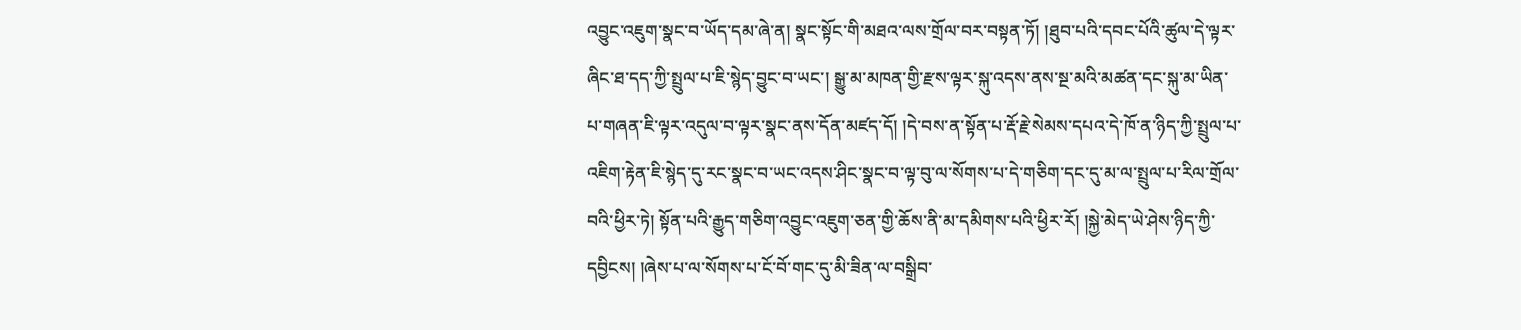འབྱུང་འཇུག་སྣང་བ་ཡོད་དམ་ཞེ་ན། སྣང་སྟོང་གི་མཐའ་ལས་གྲོལ་བར་བསྟན་ཏོ། །ཐུབ་པའི་དབང་པོའི་ཚུལ་དེ་ལྟར་ཞིང་ཐ་དད་ཀྱི་སྤྲུལ་པ་ཇི་སྙེད་བྱུང་བ་ཡང་། སྒྱུ་མ་མཁན་གྱི་རྫས་ལྟར་སྐུ་འདས་ནས་སྔ་མའི་མཚན་དང་སྐུ་མ་ཡིན་པ་གཞན་ཇི་ལྟར་འདུལ་བ་ལྟར་སྣང་ནས་དོན་མཛད་དོ། །དེ་བས་ན་སྟོན་པ་རྡོ་རྗེ་སེམས་དཔའ་དེ་ཁོ་ན་ཉིད་ཀྱི་སྤྲུལ་པ་འཇིག་རྟེན་ཇི་སྙེད་དུ་རང་སྣང་བ་ཡང་འདས་ཤིང་སྣང་བ་ལྟ་བུ་ལ་སོགས་པ་དེ་གཅིག་དང་དུ་མ་ལ་སྤྲུལ་པ་རིལ་གྲོལ་བའི་ཕྱིར་ཏེ། སྟོན་པའི་རྒྱུད་གཅིག་འབྱུང་འཇུག་ཅན་གྱི་ཆོས་ནི་མ་དམིགས་པའི་ཕྱིར་རོ། །སྐྱེ་མེད་ཡེ་ཤེས་ཉིད་ཀྱི་དབྱིངས། །ཞེས་པ་ལ་སོགས་པ་ངོ་བོ་གང་དུ་མི་ཟིན་ལ་བསྒྲིབ་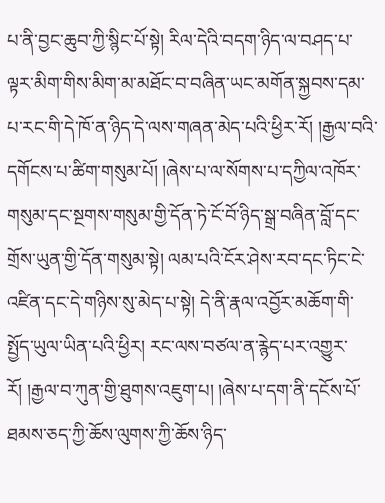པ་ནི་བྱང་ཆུབ་ཀྱི་སྙིང་པོ་སྟེ། རིལ་དེའི་བདག་ཉིད་ལ་བཤད་པ་ལྟར་མིག་གིས་མིག་མ་མཐོང་བ་བཞིན་ཡང་མགོན་སྐྱབས་དམ་པ་རང་གི་དེ་ཁོ་ན་ཉིད་དེ་ལས་གཞན་མེད་པའི་ཕྱིར་རོ། །རྒྱལ་བའི་དགོངས་པ་ཚིག་གསུམ་པོ། །ཞེས་པ་ལ་སོགས་པ་དཀྱིལ་འཁོར་གསུམ་དང་སྔགས་གསུམ་གྱི་དོན་ཏེ་ངོ་བོ་ཉིད་སྒྲ་བཞིན་བློ་དང་གྲོས་ཡུན་གྱི་དོན་གསུམ་སྟེ། ལམ་པའི་ངོར་ཤེས་རབ་དང་ཏིང་ངེ་འཛིན་དང་དེ་གཉིས་སུ་མེད་པ་སྟེ། དེ་ནི་རྣལ་འབྱོར་མཆོག་གི་སྤྱོད་ཡུལ་ཡིན་པའི་ཕྱིར། རང་ལས་བཙལ་ན་རྙེད་པར་འགྱུར་རོ། །རྒྱལ་བ་ཀུན་གྱི་ཐུགས་འཇུག་པ། །ཞེས་པ་དག་ནི་དངོས་པོ་ཐམས་ཅད་ཀྱི་ཆོས་ལུགས་ཀྱི་ཆོས་ཉིད་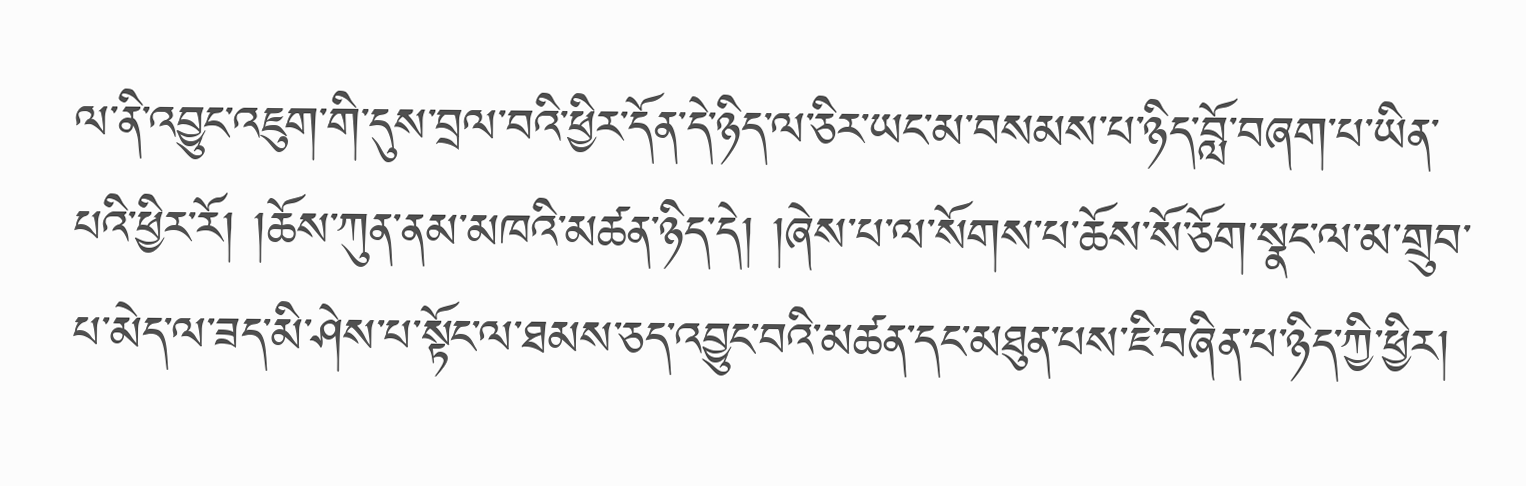ལ་ནི་འབྱུང་འཇུག་གི་དུས་བྲལ་བའི་ཕྱིར་དོན་དེ་ཉིད་ལ་ཅིར་ཡང་མ་བསམས་པ་ཉིད་བློ་བཞག་པ་ཡིན་པའི་ཕྱིར་རོ། །ཆོས་ཀུན་ནམ་མཁའི་མཚན་ཉིད་དེ། །ཞེས་པ་ལ་སོགས་པ་ཆོས་སོ་ཅོག་སྣང་ལ་མ་གྲུབ་པ་མེད་ལ་ཟད་མི་ཤེས་པ་སྟོང་ལ་ཐམས་ཅད་འབྱུང་བའི་མཚན་དང་མཐུན་པས་ཇི་བཞིན་པ་ཉིད་ཀྱི་ཕྱིར།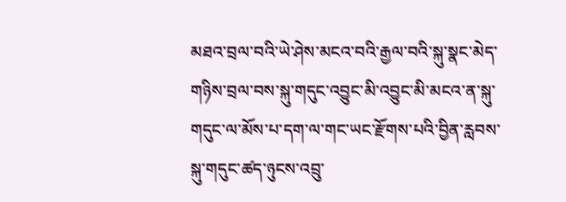མཐའ་བྲལ་བའི་ཡེ་ཤེས་མངའ་བའི་རྒྱལ་བའི་སྐུ་སྣང་མེད་གཉིས་བྲལ་བས་སྐུ་གདུང་འབྱུང་མི་འབྱུང་མི་མངའ་ན་སྐུ་གདུང་ལ་མོས་པ་དག་ལ་གང་ཡང་རྫོགས་པའི་བྱིན་རླབས་སྐུ་གདུང་ཚད་ཉུངས་འབྲུ་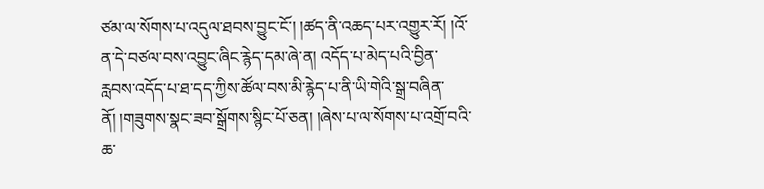ཙམ་ལ་སོགས་པ་འདུལ་ཐབས་བྱུང་ངོ་། །ཚད་ནི་འཆད་པར་འགྱུར་རོ། །འོ་ན་དེ་བཙལ་བས་འབྱུང་ཞིང་རྙེད་དམ་ཞེ་ན། འདོད་པ་མེད་པའི་བྱིན་རླབས་འདོད་པ་ཐ་དད་ཀྱིས་ཚོལ་བས་མི་རྙེད་པ་ནི་ཡི་གེའི་སྒྲ་བཞིན་ནོ། །གཟུགས་སྣང་ཟབ་སྒྲོགས་སྙིང་པོ་ཅན། །ཞེས་པ་ལ་སོགས་པ་འགྲོ་བའི་ཆ་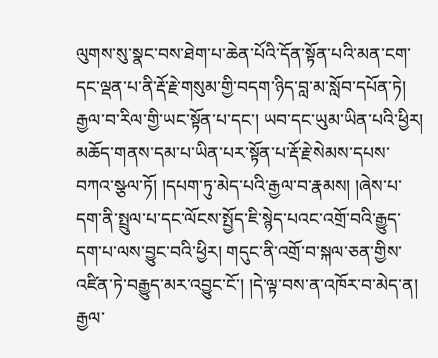ལུགས་སུ་སྣང་བས་ཐེག་པ་ཆེན་པོའི་དོན་སྟོན་པའི་མན་ངག་དང་ལྡན་པ་ནི་རྡོ་རྗེ་གསུམ་གྱི་བདག་ཉིད་བླ་མ་སློབ་དཔོན་ཏེ། རྒྱལ་བ་རིལ་གྱི་ཡང་སྟོན་པ་དང་། ཡབ་དང་ཡུམ་ཡིན་པའི་ཕྱིར། མཆོད་གནས་དམ་པ་ཡིན་པར་སྟོན་པ་རྡོ་རྗེ་སེམས་དཔས་བཀའ་སྩལ་ཏོ། །དཔག་ཏུ་མེད་པའི་རྒྱལ་བ་རྣམས། །ཞེས་པ་དག་ནི་སྤྲུལ་པ་དང་ལོངས་སྤྱོད་ཇི་སྙེད་པའང་འགྲོ་བའི་རྒྱུད་དག་པ་ལས་བྱུང་བའི་ཕྱིར། གདུང་ནི་འགྲོ་བ་སྐལ་ཅན་གྱིས་འཛིན་ཏེ་བརྒྱུད་མར་འབྱུང་ངོ་། །དེ་ལྟ་བས་ན་འཁོར་བ་མེད་ན། རྒྱལ་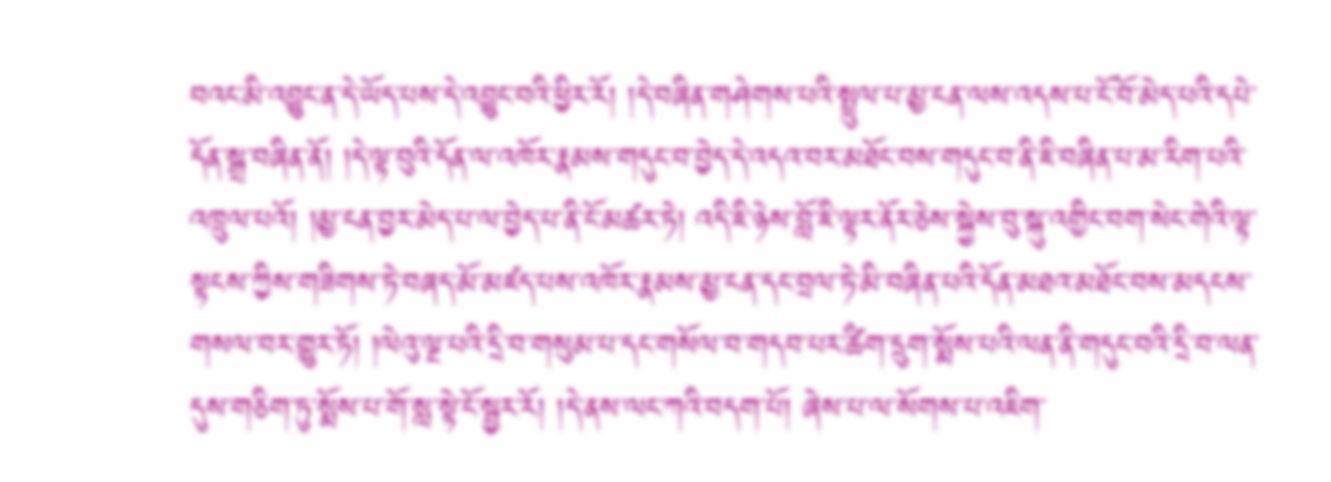བའང་མི་འབྱུང་ན་དེ་ཡོད་པས་དེ་འབྱུང་བའི་ཕྱིར་རོ། །དེ་བཞིན་གཤེགས་པའི་སྤྲུལ་པ་མྱ་ངན་ལས་འདས་པ་ངོ་བོ་མེད་པའི་དཔེ་དོན་སྒྲ་བཞིན་ནོ། །དེ་ལྟ་བུའི་དོན་ལ་འཁོར་རྣམས་གདུང་བ་བྱེད་དེ་འདའ་བར་མཐོང་བས་གདུང་བ་ནི་ཇི་བཞིན་པ་མ་རིག་པའི་འཁྲུལ་པའོ། །མྱ་ངན་བྱར་མེད་པ་ལ་བྱེད་པ་ནི་ངོ་མཚར་ཏེ། འདི་ཇི་ཉེས་བློ་ཇི་ལྟར་ནོར་ཅེས་སྐྱེས་བུ་སྐུ་འགྱིང་བག་སེང་གེའི་ལྟ་སྟངས་ཀྱིས་གཟིགས་ཏེ་བཞད་མོ་མཛད་པས་འཁོར་རྣམས་མྱ་ངན་དང་བྲལ་ཏེ་མི་བཞིན་པའི་དོན་མཐའ་མཐོང་བས་མདངས་གསལ་བར་གྱུར་ཏོ། །ལེའུ་ལྔ་པའི་དྲི་བ་གསུམ་པ་དང་གསོལ་བ་གདབ་པར་ཚིག་དྲུག་སྨོས་པའི་ལན་ནི་གདུང་བའི་དྲི་བ་ལན་དུས་གཅིག་ཏུ་སྨོས་པ་གོ་སླ་སྟེ་ངོ་སྦྱར་རོ། །དེ་ནས་ལང་ཀའི་བདག་པོ། ཞེས་པ་ལ་སོགས་པ་འཇིག་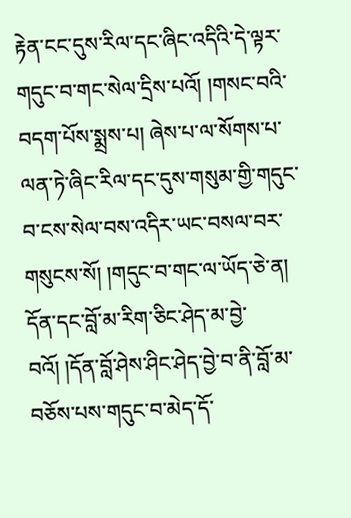རྟེན་ངང་དུས་རིལ་དང་ཞིང་འདིའི་དེ་ལྟར་གདུང་བ་གང་སེལ་དྲིས་པའོ། །གསང་བའི་བདག་པོས་སྨྲས་པ། ཞེས་པ་ལ་སོགས་པ་ལན་ཏེ་ཞིང་རིལ་དང་དུས་གསུམ་གྱི་གདུང་བ་ངས་སེལ་བས་འདིར་ཡང་བསལ་བར་གསུངས་སོ། །གདུང་བ་གང་ལ་ཡོད་ཅེ་ན། དོན་དང་བློ་མ་རིག་ཅིང་ཤེད་མ་བྱེ་བའོ། །དོན་བློ་ཤེས་ཤིང་ཤེད་བྱེ་བ་ནི་བློ་མ་བཅོས་པས་གདུང་བ་མེད་དོ་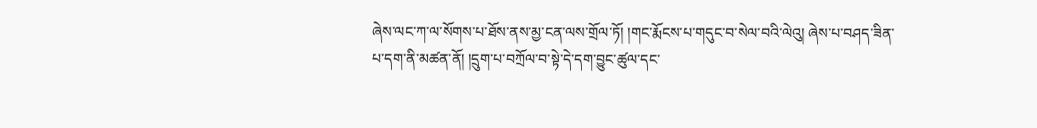ཞེས་ལང་ཀ་ལ་སོགས་པ་ཐོས་ནས་མྱ་ངན་ལས་གྲོལ་ཏོ། །གང་རྨོངས་པ་གདུང་བ་སེལ་བའི་ལེའུ། ཞེས་པ་བཤད་ཟིན་པ་དག་ནི་མཚན་ནོ། །དྲུག་པ་བཀྲོལ་བ་སྟེ་དེ་དག་བྱུང་ཚུལ་དང་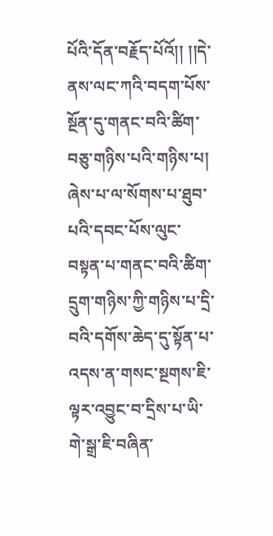པོའི་དོན་བརྗོད་པོའོ།། །།དེ་ནས་ལང་ཀའི་བདག་པོས་སྔོན་དུ་གནང་བའི་ཚིག་བཅུ་གཉིས་པའི་གཉིས་པ། ཞེས་པ་ལ་སོགས་པ་ཐུབ་པའི་དབང་པོས་ལུང་བསྟན་པ་གནང་བའི་ཚིག་དྲུག་གཉིས་ཀྱི་གཉིས་པ་དྲི་བའི་དགོས་ཆེད་དུ་སྟོན་པ་འདས་ན་གསང་སྔགས་ཇི་ལྟར་འབྱུང་བ་དྲིས་པ་ཡི་གེ་སྒྲ་ཇི་བཞིན་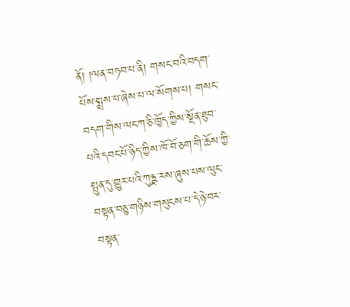ནོ། །ལན་བཏབ་པ་ནི། གསང་བའི་བདག་པོས་སྨྲས་པ་ཞེས་པ་ལ་སོགས་པ། གསང་བདག་གིས་ལང་ཀ་ཅི་ཁྱོད་ཀྱིས་སྔོན་ཐུབ་པའི་དབང་པོ་ཉིད་ཀྱིས་ཁོ་བོ་ཅག་གི་ཆོས་ཀྱི་སྤུན་དུ་གྱུར་པའི་ཀུཉྫ་རས་ཞུས་པས་ལུང་བསྟན་བཅུ་གཉིས་གསུངས་པ་དེ་ཉེ་བར་བསྟན་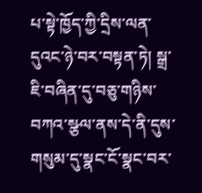པ་སྟེ་ཁྱོད་ཀྱི་དྲིས་ལན་དུའང་ཉེ་བར་བསྟན་ཏེ། སྒྲ་ཇི་བཞིན་དུ་བཅུ་གཉིས་བཀའ་སྩལ་ནས་དེ་ནི་དུས་གསུམ་དུ་སྣང་ངོ་སྣང་བར་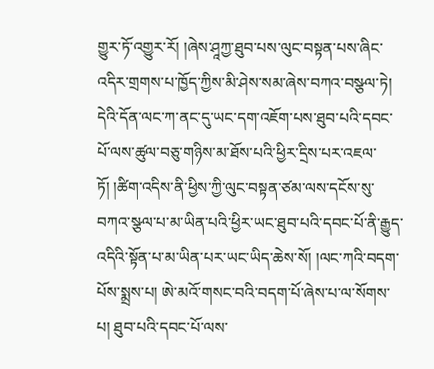གྱུར་ཏོ་འགྱུར་རོ། །ཞེས་ཤཱཀྱ་ཐུབ་པས་ལུང་བསྟན་པས་ཞིང་འདིར་གྲགས་པ་ཁྱོད་ཀྱིས་མི་ཤེས་སམ་ཞེས་བཀའ་བསྩལ་ཏེ། དེའི་དོན་ལང་ཀ་ནང་དུ་ཡང་དག་འཇོག་པས་ཐུབ་པའི་དབང་པོ་ལས་ཚུལ་བཅུ་གཉིས་མ་ཐོས་པའི་ཕྱིར་དྲིས་པར་འཇལ་ཏོ། །ཚིག་འདིས་ནི་ཕྱིས་ཀྱི་ལུང་བསྟན་ཙམ་ལས་དངོས་སུ་བཀའ་སྩལ་པ་མ་ཡིན་པའི་ཕྱིར་ཡང་ཐུབ་པའི་དབང་པོ་ནི་རྒྱུད་འདིའི་སྟོན་པ་མ་ཡིན་པར་ཡང་ཡིད་ཆེས་སོ། །ལང་ཀའི་བདག་པོས་སྨྲས་པ། ཨེ་མའོ་གསང་བའི་བདག་པོ་ཞེས་པ་ལ་སོགས་པ། ཐུབ་པའི་དབང་པོ་ལས་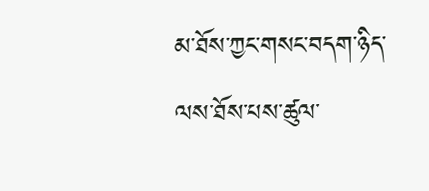མ་ཐོས་ཀྱང་གསང་བདག་ཉིད་ལས་ཐོས་པས་ཚུལ་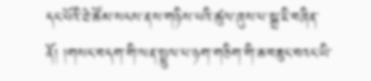དང་པོའི་ཐེ་ཚོམ་སངས་ནས་གཉིས་པའི་ཚུལ་ཞུས་པ་སྒྲ་ཇི་བཞིན་ནོ། །གསང་བདག་གི་ལན་སྤྲུལ་པ་ཉག་གཅིག་གི་ཆ་བཟུང་བའང་ཡི་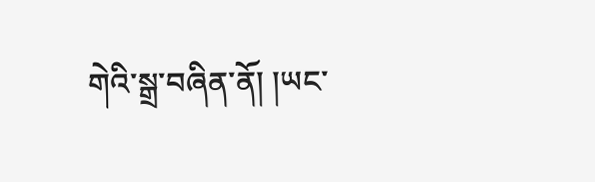གེའི་སྒྲ་བཞིན་ནོ། །ཡང་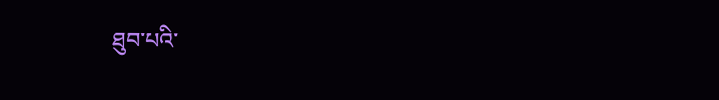ཐུབ་པའི་